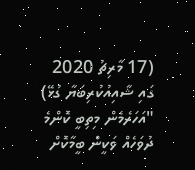(17 މާރިޗު 2020 ގައި ޝާއިއުކުރިބަޔާ ގުޅޭ)
"އަހަރެމެން މިތިބީ ކޮންމެ ދުވަހެއް ވަކީން ބީމާކޮށް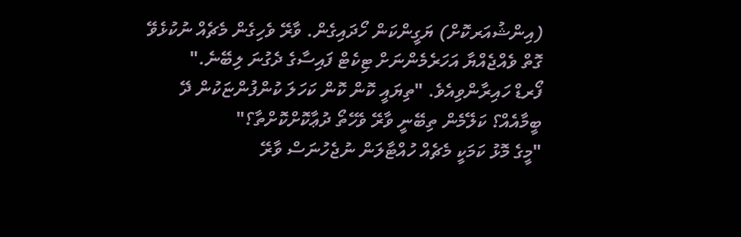(އިންޝުއަރކޮށް) ޔަގީންކަން ހޯދައިގެން. ވާރޭ ވެހިގެން މެޗެއް ނުކުޅެވޭ ގޮތް ވެއްޖެއްޔާ އަހަރެމެންނަށް ޓިކެޓް ފައިސާގެ ދެގުނަ ލިބޭނެ."
ފޯރޑް ހައިރާންވިއެވެ. "ތިޔައީ ކޮން ކޮން ކަހަލަ ކުންފުންޏަކުން ދޭ ބީމާއެއް؟ ކަލޭމެން ތިބޭނީ ވާރޭ ވެހޭތޯ ދުޢާކޮށްކޮށްތާ؟"
"މީގެ މޮޅު ކަމަކީ މެޗެއް ހުއްޓާލަން ނުޖެހުނަސް ވާރޭ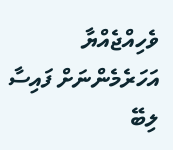ވެހިއްޖެއްޔާ އަހަރެމެންނަށް ފައިސާ ލިބޭ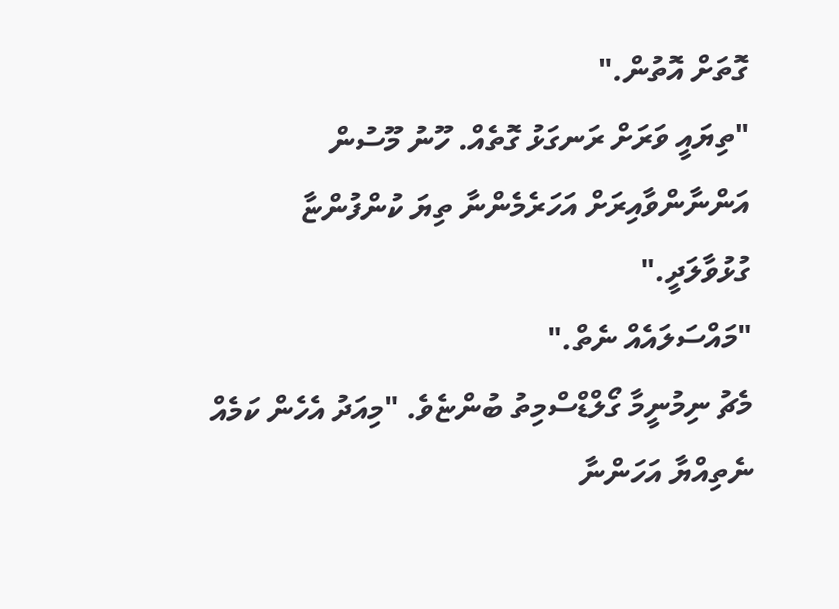ގޮތަށް އޮތުން."
"ތިޔައީ ވަރަށް ރަނގަޅު ގޮތެއް. ހޫނު މޫސުން އަންނާންވާއިރަށް އަހަރެމެންނާ ތިޔަ ކުންފުންޏާ ގުޅުވާލަދީ."
"މައްސަލައެއް ނެތް."
މެޗު ނިމުނީމާ ގޯލްޑްސްމިތު ބުންޏެވެ. "މިއަދު އެހެން ކަމެއް ނެތިއްޔާ އަހަންނާ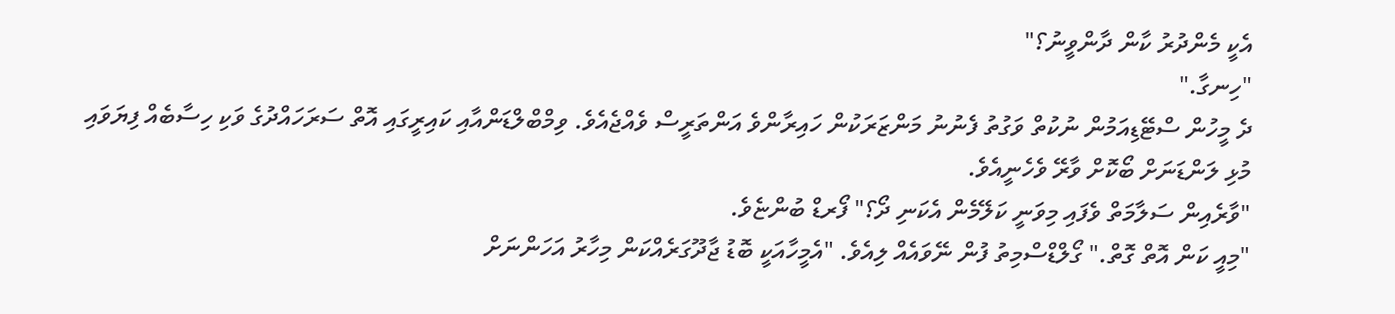އެކީ މެންދުރު ކާން ދާންވީނު؟"
"ހިނގާ."
ދެ މީހުން ސްޓޭޑިއަމުން ނުކުތް ވަގުތު ފެނުނު މަންޒަރަކުން ހައިރާންވެ އަންތަރީސް ވެއްޖެއެވެ. ވިމްބްލްޑަންއާއި ކައިރީގައި އޮތް ސަރަހައްދުގެ ވަކި ހިސާބެއް ފިޔަވައި މުޅި ލަންޑަނަށް ބޯކޮށް ވާރޭ ވެހެނީއެވެ.
"ވާރެއިން ސަލާމަތް ވެފައި މިވަނީ ކަލޭމެން އެކަނި ދޯ؟" ފޯރޑް ބުންޏެވެ.
"މިއީ ކަން އޮތް ގޮތް." ގޯލްޑްސްމިތު ފުން ނޭވައެއް ލިއެވެ. "އެމީހާއަކީ ބޮޑު ޖާދޫގަރެއްކަން މިހާރު އަހަންނަށް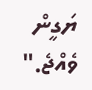ޔަގީން ވެއްޖެ."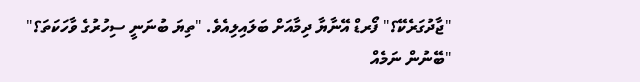"ޖާދުގަރެކޭ؟" ފޯރޑް އޭނާޔާ ދިމާއަށް ބަލައިލިއެވެ. "ތިޔަ ބުނަނީ ސިހުރުގެ ވާހަކަތަ؟"
"ބޭނުން ނަމެއް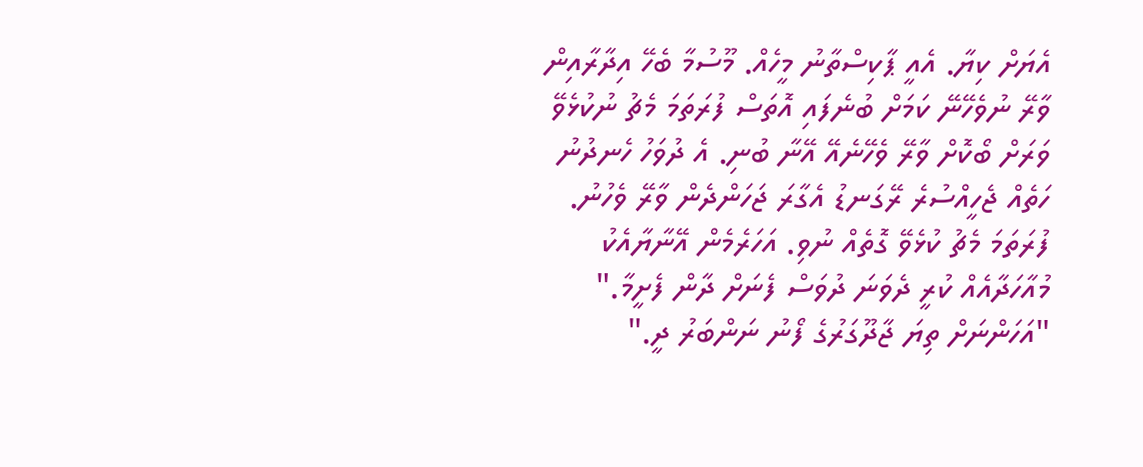އެޔަށް ކިޔާ. އެއީ ޕާކިސްތާނު މީހެއް. މޫސުމާ ބެހޭ އިދާރާއިން ވާރޭ ނުވެހޭނޭ ކަމަށް ބުނެފައި އޮތަސް ފުރަތަމަ މެޗު ނުކުޅެވޭ ވަރަށް ބޯކޮށް ވާރޭ ވެހޭނެއޭ އޭނާ ބުނި. އެ ދުވަހު ހެނދުނު ހަތެއް ޖެހީއްސުރެ ރޭގަނޑު އެގާރަ ޖަހަންދެން ވާރޭ ވެހުނު. ފުރަތަމަ މެޗު ކުޅެވޭ ގޮތެއް ނުވި. އަހަރެމެން އޭނާޔާއެކު މުއާހަދާއެއް ކުރީ ދެވަނަ ދުވަސް ފެނަށް ދާން ފެށީމާ."
"އަހަންނަށް ތިޔަ ޖާދޫގަރުގެ ފޯނު ނަންބަރު ދީ."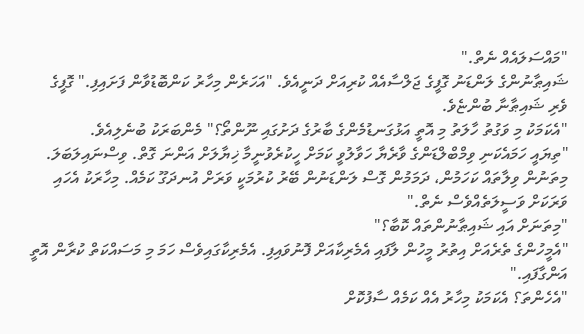"މައްސަލައެއް ނެތް."
ޝައިޠާނުންގެ ލަންޑަނު ގޮފީގެ ޖަލްސާއެއް ކުރިއަށް ދަނީއެވެ. "އަހަރެން މިހާރު ކަންބޮޑުވާން ފަށައިފި." ގޮފީގެ ވެރި ޝައިޠާނާ ބުންޏެވެ.
"އެކަމަކު މި ވަގުތު ހާލަތު މި އޮތީ އަޅުގަނޑުމެންގެ ބާރުގެ ދަށުގައި ނޫންތޯ؟" މެންބަރަކު ބުނެލިއެވެ.
"ތިޔައީ ހަމައެކަނި ވިމްބްލްޑަންގެ ވާރެޔާ ހަވާލުވީ ކަމަށް ހީކުރެވުނީމާ ޚިޔާލަށް އަންނަ ގޮތް. ވިސްނައިލަބަލަ. މިތަނުން ވިލާތައް ކަހަމުން، ދަމަމުން ގޮސް ލަންޑަނުން ބޭރު ކުރުމަކީ ވަރަށް އުނދަގޫ ކަމެއް. މިހާރަކު އެހައި ވަރަކަށް ވަސީލަތެއްވެސް ނެތް."
"މިތަނަށް އައި ޝައިޠާނުންތައް ކޮބާ؟"
"އެމީހުންގެ ތެރެއަށް އިތުރު މީހުން ލާފައި އެމެރިކާއަށް ފޮނުވައިފި. އެމެރިކާގައިވެސް ހަމަ މި މަސައްކަތް ކުރާން އޮތީ އަންގާފައި."
"އެހެންތަ؟ އެކަމަކު މިހާރު އެއް ކަމެއް ސާފުކޮށް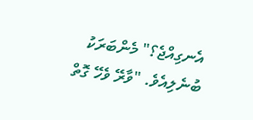އެނގިއްޖެ؟" މެންބަރަކު ބުނެލިއެވެ. "ވާރޭ ވެހޭ ގޮތް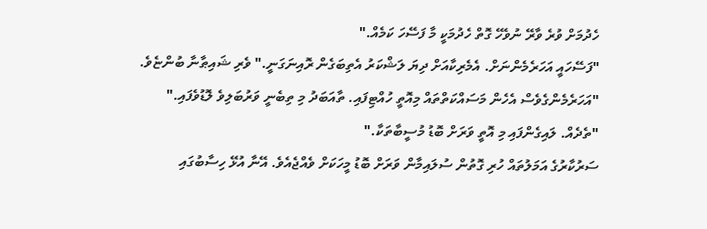ހެދުމަށް ވުރެ ވާރޭ ނުވެހޭ ގޮތް ހެދުމަކީ މާ ފަސޭހަ ކަމެއް."
"ފަސޭހައީ އަހަރެމެންނަށް. އެމެރިކާއަށް ދިޔަ ލަޝްކަރު އެތިބަގެން ރޮއިނަގަނީ." ވެރި ޝައިޠާނާ ބުންޏެވެ. "އަހަރެމެންގެވެސް އެހެން މަސައްކަތްތައް މިއޮތީ ހުއްޓިފައި. ތާއަބަދު މި ތިބެނީ ވަރުބަލިވެ ލޮޑުވެފައި."
"ތެދެއް. ލައިގެންފައި މި އޮތީ ވަރަށް ބޮޑު މުސީބާތަކާ."
ސަރުކާރުގެ އަމަލުތައް ހުރި ގޮތުން ސުލައިމާން ވަރަށް ބޮޑު މީހަކަށް ވެއްޖެއެވެ. އޭނާ އުޅޭ ހިސާބުގައި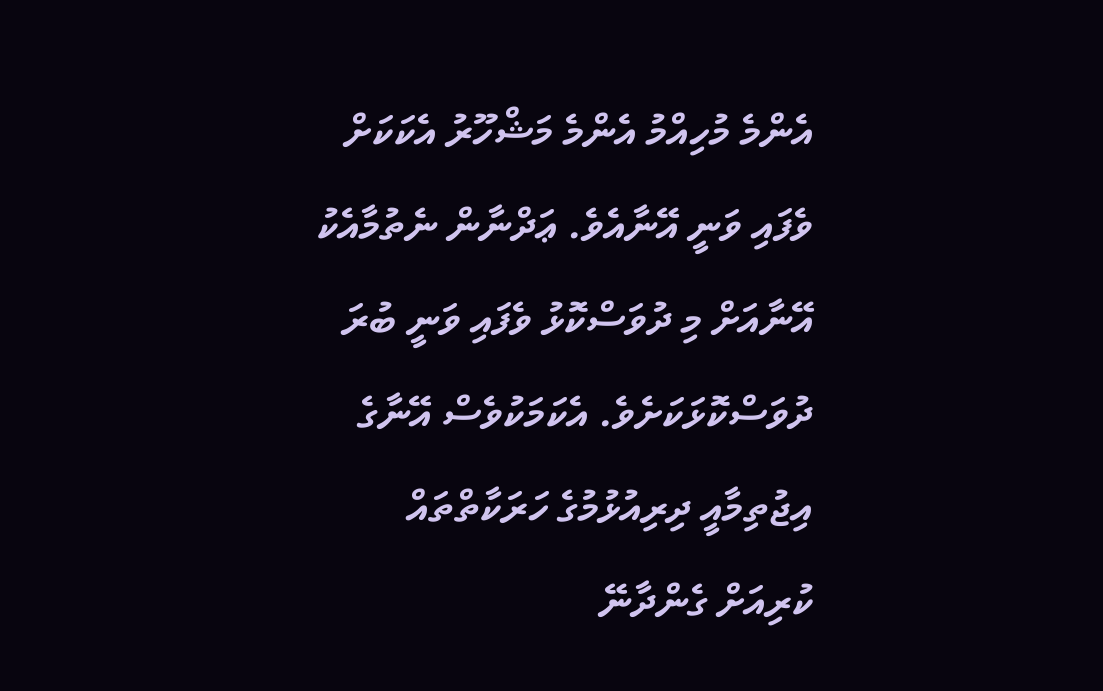އެންމެ މުހިއްމު އެންމެ މަޝްހޫރު އެކަކަށް ވެފައި ވަނީ އޭނާއެވެ. ޢަދްނާން ނެތުމާއެކު އޭނާއަށް މި ދުވަސްކޮޅު ވެފައި ވަނީ ބުރަ ދުވަސްކޮޅަކަށެވެ. އެކަމަކުވެސް އޭނާގެ އިޖުތިމާއީ ދިރިއުޅުމުގެ ހަރަކާތްތައް ކުރިއަށް ގެންދާނޭ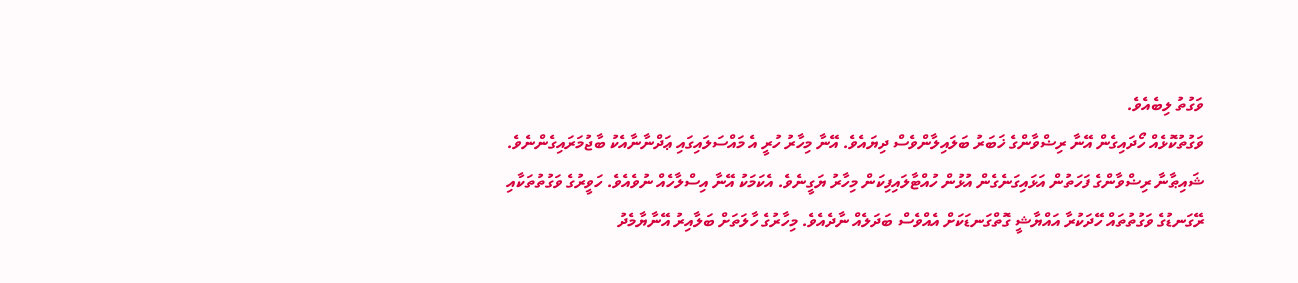ވަގުތު ލިބެއެވެ.
ވަގުތުކޮޅެއް ހޯދައިގެން އޭނާ ރިޟްވާންގެ ޚަބަރު ބަލައިލާންވެސް ދިޔައެވެ. އޭނާ މިހާރު ހުރީ އެ މައްސަލައިގައި ޢަދްނާނާއެކު ބާޖުމަރައިގެންނެވެ. ޝައިޠާނާ ރިޟްވާންގެ ފަހަތުން އަޅައިގަނެގެން އުޅުން ހުއްޓާލައިފިކަން މިހާރު ޔަގީނެވެ. އެކަމަކު އޭނާ އިސްލާހެއް ނުވެއެވެ. ހަވީރުގެ ވަގުތުތަކާއި ރޭގަނޑުގެ ވަގުތުތައް ހޭދަކުރާ އައްޔާޝީ ގޮތްގަނޑަކަށް އެއްވެސް ބަދަލެއް ނާދެއެވެ. މިހާރުގެ ހާލަތަށް ބަލާއިރު އޭނާޔާމެދު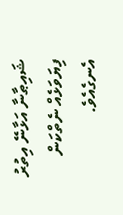ޝައިޠާނާ އަޅާނޭ އިތުރު ފިޔަވަޅެއް ނެތްކަން އެނގެއެވެ.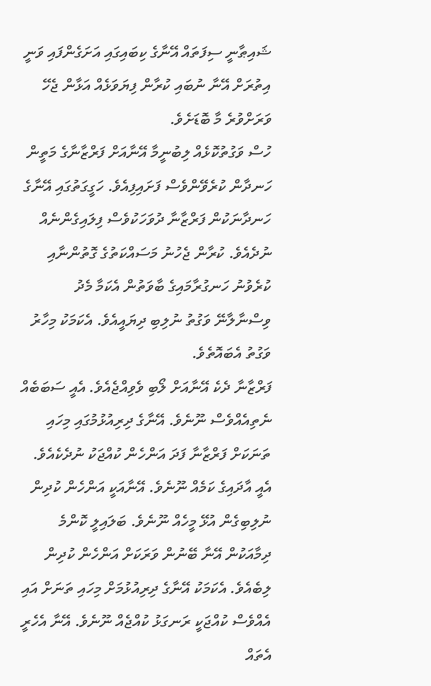ޝައިޠާނީ ސިފަތައް އޭނާގެ ކިބައިގައި އަށަގެންފައި ވަނީ އިތުރަށް އޭނާ ނުބައި ކުރާން ފިޔަވަޅެއް އަޅާން ޖެހޭ ވަރަށްވުރެ މާ ބޮޑަށެވެ.
ހުސް ވަގުތުކޮޅެއް ލިބުނީމާ އޭނާއަށް ފަރްޒާނާގެ މަތީން ހަނދާން ކުރެވޭންވެސް ފަށައިފިއެވެ. ހަގީގަތުގައި އޭނާގެ ހަނދާނަކުން ފަރްޒާނާ ދުވަހަކުވެސް ފިލައިގެންނެއް ނުދެއެވެ. ކުރާން ޖެހުނު މަސައްކަތުގެ ގޮތުންނާއި ކުރެވުނު ހަނގުރާމައިގެ ބާވަތުން އެކަމާ މެދު ވިސްނާލާނޭ ވަގުތު ނުލިބި ދިޔައީއެވެ. އެކަމަކު މިހާރު ވަގުތު އެބައޮތެވެ.
ފަރްޒާނާ ދެކެ އޭނާއަށް ލޯބި ވެވިއްޖެއެވެ. އެއީ ސަބަބެއް ނެތިއެއްވެސް ނޫނެވެ. އޭނާގެ ދިރިއުޅުމުގައި މިހައި ތަނަކަށް ފަރްޒާނާ ފަދަ އަންހެން ކުއްޖަކު ނުދެކެއެވެ. އެއީ އާދައިގެ ކަމެއް ނޫނެވެ. އޭނާއަކީ އަންހެން ކުދިން ނުލިބިގެން އުޅޭ މީހެއް ނޫނެވެ. ބަލައިލީ ކޮންމެ ދިމާއަކުން އޭނާ ބޭނުން ވަރަކަށް އަންހެން ކުދިން ލިބެއެވެ. އެކަމަކު އޭނާގެ ދިރިއުޅުމަށް މިހައި ތަނަށް އައި އެއްވެސް ކުއްޖަކީ ރަނގަޅު ކުއްޖެއް ނޫނެވެ. އޭނާ އެހެރީ އެތައް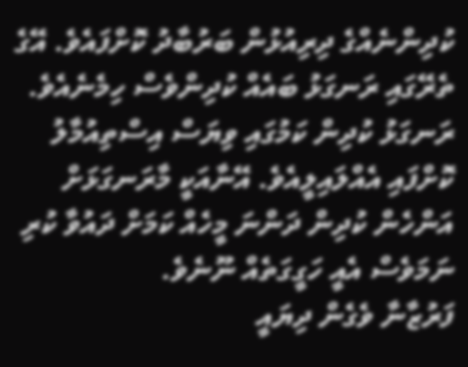ކުދިންނެއްގެ ދިރިއުޅުން ބަރުބާދު ކޮށްފައެވެ. އޭގެ ތެރޭގައި ރަނގަޅު ބައެއް ކުދިންވެސް ހިމެނެއެވެ. ރަނގަޅު ކުދިން ކަމުގައި ވިޔަސް އިސްތިއުމާލު ކޮށްފައި އެއްލައިލީއެވެ. އޭނާއަކީ މާރަނގަޅަށް އަންހެން ކުދިން ދަންނަ މީހެއް ކަމަށް ދައުވާ ކުރި ނަމަވެސް އެއީ ހަގީގަތެއް ނޫނެވެ.
ފަރުޒާނާ ވެގެން ދިޔައީ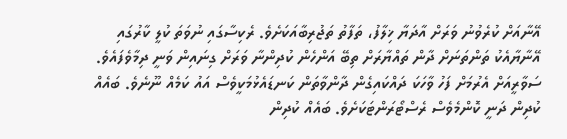އޭނާއަށް ކުރެވުނު ވަރަށް އާދަޔާ ޚިލާފު، ތަފާތު ތަޖުރިބާއަކަށެވެ. ރެކިސާގައި ނުވަތަ ކުލީ ކާރުގައި އޭނާޔާއެކު ތަންތަނަށް ދާން ތައްޔާރަށް ތިބޭ އަންހެން ކުދިންނާ ވަރަށް ގިނައިން ވަނީ ދިމާވެފައެވެ. ސަވާރީއަށް އެރުމަށް ފަހު ވާހަކަ ދައްކައިގެން ދާންވާތަން ކަނޑައެޅުމަކީވެސް އައު ކަމެއް ނޫނެވެ. ބައެއް ކުދިން ދަނީ ކޮންމެވެސް ރެސްޓޯރަންޓަކަށެވެ. ބައެއް ކުދިން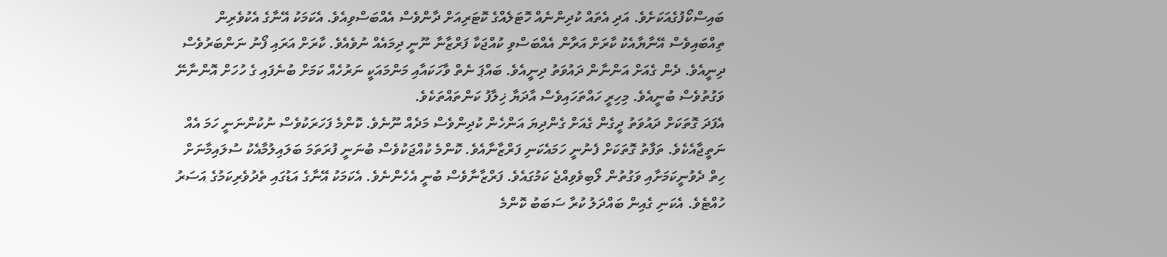ބައިސްކޯފުގެއަކަށެވެ. އަދި އެތައް ކުދިންނެއް ހޮޓަލެއްގެ ކޮޓަރިއަށް ދާންވެސް އެއްބަސްވިއެވެ. އެކަމަކު އޭނާގެ އެކުވެރިން ތިއްބައިވެސް އޭނާޔާއެކު ކާރަށް އަރާން އެއްބަސްވި ކުއްޖަކާ ފަރްޒާނާ ނޫނީ ދިމައެއް ނުވެއެވެ. ކާރަށް އަރައި ފޯނު ނަންބަރުވެސް ދިނީއެވެ. ދެން ގެއަށް އަންނާން ދައުވަތު ދިނީއެވެ. ބައްޕަ ނެތް ވާހަކައާއި މަންމައަކީ ނަރުހެއް ކަމަށް ބުނެފައި ގެ ހުހަށް އޮންނާނޭ ވަގުތުވެސް ބުނީއެވެ. މިހިރީ ހައްތަހައިވެސް އާދަޔާ ޚިލާފު ކަންތައްތަކެވެ.
އެފަދަ ގޮތަކަށް ދައުވަތު ދީގެން ގެއަށް ގެންދިޔަ އަންހެން ކުދިންވެސް މަދެއް ނޫނެވެ. ކޮންމެ ފަހަރަކުވެސް ނުކުންނަނީ ހަމަ އެއް ނަތީޖާއެކެވެ. ތަފާތު ގޮތަކަށް ފެނުނީ ހަމައެކަނި ފަރްޒާނާއެވެ. ކޮންމެ ކުއްޖަކުވެސް ބުނަނީ ފުރަތަމަ ބަލައިލުމާއެކު ސުލައިމާނަށް ހިތް ދެވުނީކަމަށާއި ވަގުތުން ލޯބިވެވިއްޖެ ކަމުގައެވެ. ފަރްޒާނާވެސް ބުނީ އެހެންނެވެ. އެކަމަކު އޭނާގެ އަޑުގައި ތެދުވެރިކަމުގެ އަސަރު ހުއްޓެވެ. އެކަނި ގެއިން ބައްދަލު ކުރާ ސަބަބު ކޮންމެ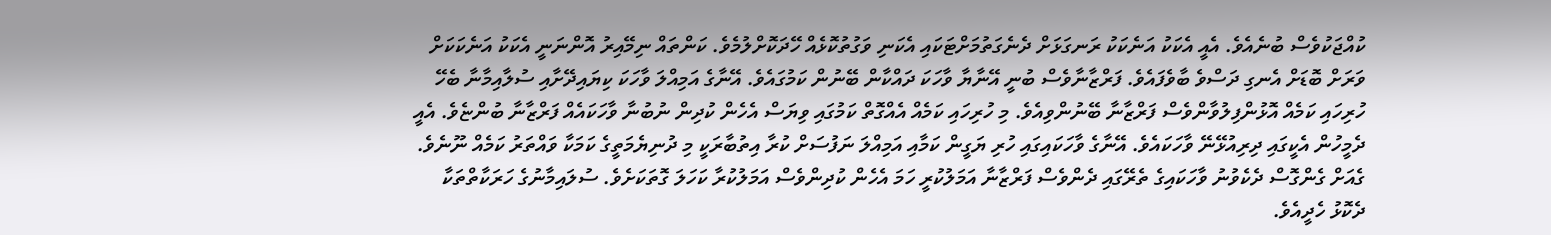ކުއްޖަކުވެސް ބުނެއެވެ. އެއީ އެކަކު އަނެކަކު ރަނގަޅަށް ދެނެގަތުމަށްޓަކައި އެކަނި ވަގުތުކޮޅެއް ހޭދަކޮށްލުމެވެ. ކަންތައް ނިމޭއިރު އޮންނަނީ އެކަކު އަނެކަކަށް ވަރަށް ބޮޑަށް އެނގި ދަސްވެ ބާވެފައެވެ. ފަރްޒާނާވެސް ބުނީ އޭނާޔާ ވާހަކަ ދައްކާން ބޭނުން ކަމުގައެވެ. އޭނާގެ އަމިއްލަ ވާހަކަ ކިޔައިދޭށާއި ސުލާއިމާނާ ބެހޭ ހުރިހައި ކަމެއް އޮޅުންފިލުވާންވެސް ފަރްޒާނާ ބޭނުންވިއެވެ. މި ހުރިހައި ކަމެއް އެއްގޮތް ކަމުގައި ވިޔަސް އެހެން ކުދިން ނުބުނާ ވާހަކައެއް ފަރްޒާނާ ބުންޏެވެ. އެއީ ދެމީހުން އެކީގައި ދިރިއުޅޭނޭ ވާހަކައެވެ. އޭނާގެ ވާހަކައިގައި ހުރި ޔަގީން ކަމާއި އަމިއްލަ ނަފުސަށް ކުރާ އިތުބާރަކީ މި ދުނިޔެމަތީގެ ކަމަކާ ވައްތަރު ކަމެއް ނޫނެވެ.
ގެއަށް ގެންގޮސް ދެކެވުނު ވާހަކައިގެ ތެރޭގައި ދެންވެސް ފަރްޒާނާ އަމަލުކުރީ ހަމަ އެހެން ކުދިންވެސް އަމަލުކުރާ ކަހަލަ ގޮތަކަށެވެ. ސުލައިމާނުގެ ހަރަކާތްތަކާ ދެކޮޅު ހެދީއެވެ.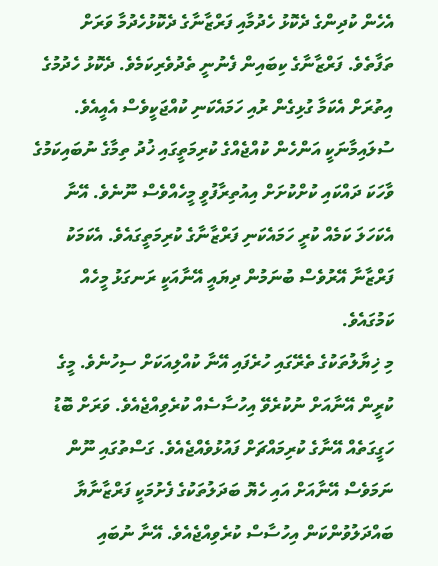އެހެން ކުދިންގެ ދެކޮޅު ހެދުމާއި ފަރްޒާނާގެ ދެކޮޅުހެދުމާ ވަރަށް ތަފާތެވެ. ފަރްޒާނާގެ ކިބައިން ފެނުނީ ތެދުވެރިކަމެވެ. ދެކޮޅު ހެދުމުގެ އިތުރަށް އެކަމާ ގުޅިގެން ރުއި ހަމައެކަނި ކުއްޖަކީވެސް އެއީއެވެ. ސުލައިމާނަކީ އަންހެން ކުއްޖެއްގެ ކުރިމަތީގައި ޚުދު ތިމާގެ ނުބައިކަމުގެ ވާހަކަ ދައްކައި ކުށްކުށަށް އިއުތިރާފުވީ މީހެއްވެސް ނޫނެވެ. އޭނާ އެކަހަލަ ކަމެއް ކުރީ ހަމައެކަނި ފަރްޒާނާގެ ކުރިމަތީގައެވެ. އެކަމަކު ފަރްޒާނާ އޭރުވެސް ބުނަމުން ދިޔައީ އޭނާއަކީ ރަނގަޅު މީހެއް ކަމުގައެވެ.
މި ޚިޔާލުތަކުގެ ތެރޭގައި ހުރެފައި އޭނާ ކުއްލިއަކަށް ސިހުނެވެ. މީގެ ކުރީން އޭނާއަށް ނުކުރެވޭ އިހުސާސެއް ކުރެވިއްޖެއެވެ. ވަރަށް ބޮޑު ހަގީގަތެއް އޭނާގެ ކުރިމައްޗަށް ފައުޅުވެއްޖެއެވެ. ގަސްތުގައި ނޫން ނަމަވެސް އޭނާއަށް އައި ހެޔޮ ބަދަލުތަކުގެ ފެށުމަކީ ފަރްޒާނާޔާ ބައްދަލުވުންކަން އިހުސާސް ކުރެވިއްޖެއެވެ. އޭނާ ނުބައި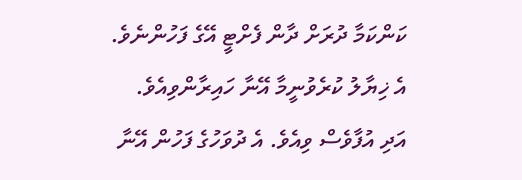ކަންކަމާ ދުރަށް ދާން ފެށްޓީ އޭގެ ފަހުންނެވެ. އެ ޚިޔާލު ކުރެވުނީމާ އޭނާ ހައިރާންވިއެވެ. އަދި އުފާވެސް ވިއެވެ. އެ ދުވަހުގެ ފަހުން އޭނާ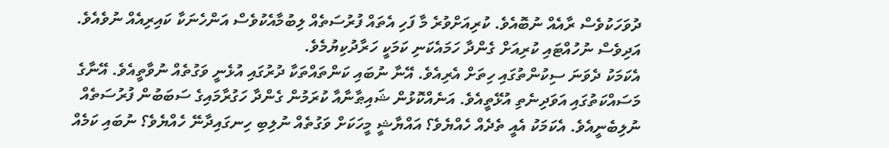ދުވަހަކުވެސް ރާއެއް ނުބޮއެވެ. ކުރިއަށްވުރެ މާ ފަހި އެތައް ފުރުސަތެއް ލިބުމާއެކުވެސް އަންހެނަކާ ކައިރިއެއް ނުވެއެވެ. އަދިވެސް ނުހުއްޓައި ކުރިއަށް ގެންދާ ހަމައެކަނި ކަމަކީ ހަރާދުކިޔުމެވެ.
އެކަމަކު ދެވަނަ ސިކުންތުގައި ހިތަށް އެރިއެވެ. އޭނާ ނުބައި ކަންތައްތަކާ ދުރުގައި އުޅެނީ ވަގުތެއް ނުވާތީއެވެ. އޭނާގެ މަސައްކަތުގައި އަވަދިނެތި އުޅޭތީއެވެ. އަނެއްކޮޅުން ޝައިޠާނާއާ ކުރަމުން ގެންދާ ހަގުރާމައިގެ ސަބަބުން ފުރުސަތެއް ނުލިބެނީއެވެ. އެކަމަކު އެއީ ތެދެއް ހެއްޔެވެ؟ އައްޔާޝީ މީހަކަށް ވަގުތެއް ނުލިބި ހިނގައިދާނޭ ހެއްޔެވެ؟ ނުބައި ކަމެއް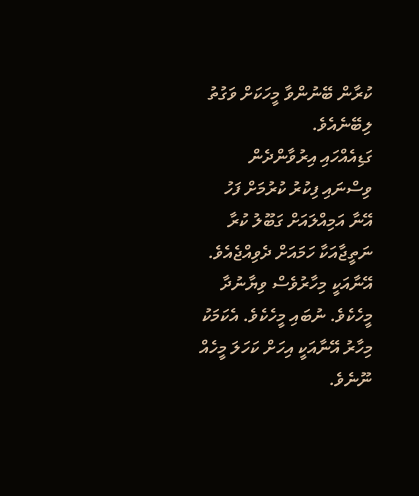ކުރާން ބޭނުންވާ މީހަކަށް ވަގުތު ލިބޭނެއެވެ.
ގަޑިއެއްހައި އިރުވާންދެން ވިސްނައި ފިކުރު ކުރުމަށް ފަހު އޭނާ އަމިއްލައަށް ގަބޫލު ކުރާ ނަތީޖާއަކާ ހަމައަށް ދެވިއްޖެއެވެ. އޭނާއަކީ މިހާރުވެސް ވިޔާނުދާ މީހެކެވެ. ނުބައި މީހެކެވެ. އެކަމަކު މިހާރު އޭނާއަކީ އިހަށް ކަހަލަ މީހެއް ނޫނެވެ.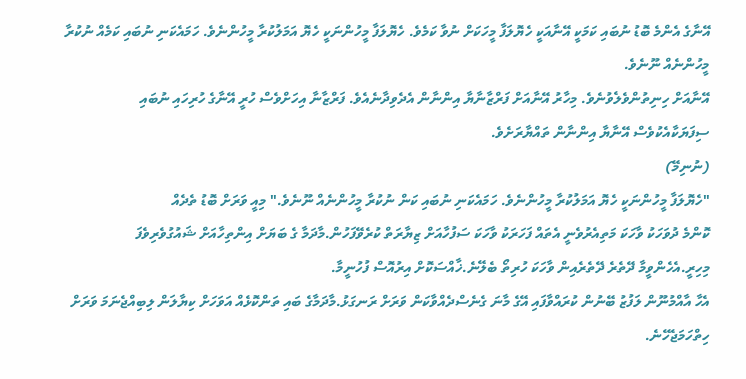އޭނާގެ އެންމެ ބޮޑު ނުބައި ކަމަކީ އޭނާއަކީ ހެޔޮލަފާ މީހަކަށް ނުވާ ކަމެވެ. ހެޔޮލަފާ މީހުންނަކީ ހެޔޮ އަމަލުކުރާ މީހުންނެވެ. ހަމައެކަނި ނުބައި ކަމެއް ނުކުރާ މީހުންނެއް ނޫނެވެ.
އޭނާއަށް ހިނިތުންވެލެވުނެވެ. މިހާރު އޭނާއަށް ފަރްޒާނާޔާ އިންނާން އެދެވިދާނެއެވެ. ފަރްޒާނާ އިހަށްވެސް ހުރީ އޭނާގެ ހުރިހައި ނުބައި ސިފަޔަކާއެކުވެސް އޭނާޔާ އިންނާން ތައްޔާރަށެވެ.
(ނުނިމޭ)
"ހެޔޮލަފާ މީހުންނަކީ ހެޔޮ އަމަލުކުރާ މީހުންނެވެ. ހަމައެކަނި ނުބައި ކަން ނުކުރާ މީހުންނެއް ނޫނެވެ." މިއީ ވަރަށް ބޮޑު ތެދެއް
ކޮންމެ ދުވަހަކު ވާހަކަ މަތިއެރުވެނީ އެތައް ފަހަރަކު ވާހަކަ ސަފުހާއަށް ޒިޔާރަތް ކުރެވޭފަހުން.މާދަމާ ގެ ބަޔަށް އިންތިހާއަށް ޝައުގުވެރިވެފަ މިހިރީ.އެހެންވީމާ ދޭތެރެ ދޭތެރެއިން ވާހަކަ ހުރިތޯ ބެލޭނެ.ޚާއްސަކޮށް އިރުއޮސް ފުހުނީމާ.
އެހާ އާއްމުނޫން ލަފުޒު ބޭނުން ކުރައްވާފައި އޭގެ މާނަ ގެނެސްދެއްވާކަން ވަރަށް ރަނގަޅު.މާދަމާގެ ބައި ތަންކޮޅެއް އަވަހަށް ކިޔާލަން ލިބިއްޖެނަމަ ވަރަށް ހިތްހަމަޖެހޭނެ.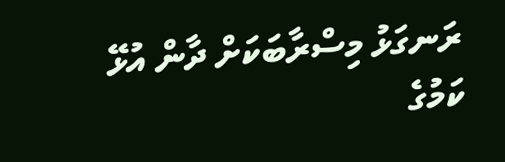ރަނގަޅު މިސްރާބަކަށް ދާން އުޅޭ ކަމުގެ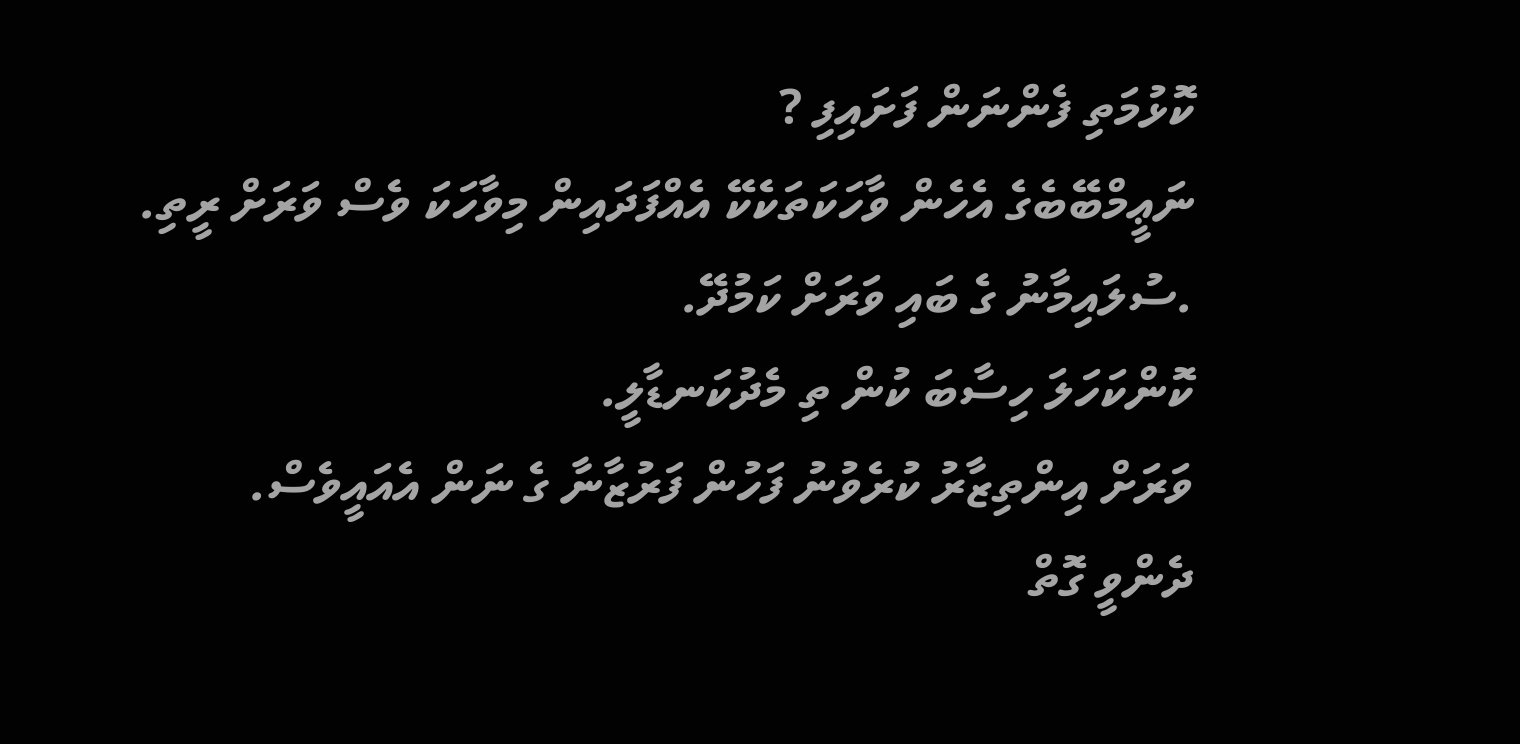ކޮޅުމަތި ފެންނަން ފަށައިފި ?
ނަޢީމްބޭބެގެ އެހެން ވާހަކަތަކެކޭ އެއްފަދައިން މިވާހަކަ ވެސް ވަރަށް ރީތި. .ސުލައިމާނު ގެ ބައި ވަރަށް ކަމުދޭ.
ކޮންކަހަލަ ހިސާބަ ކުން ތި މެދުކަނޑާލީ.
ވަރަށް އިންތިޒާރު ކުރެވުނު ފަހުން ފަރުޒާނާ ގެ ނަން އެއައީވެސް.
ދެންވީ ގޮތް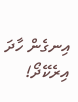އިނގެން ހާދަ އިރެކޭދޯ!